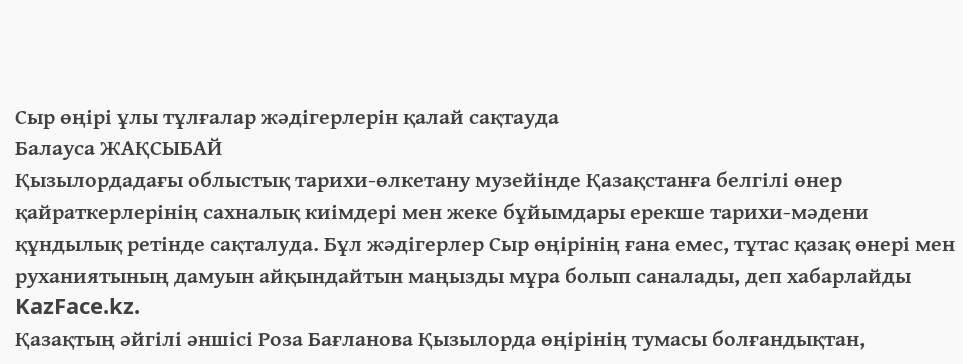Сыр өңірі ұлы тұлғалар жәдігерлерін қалай сақтауда
Балауса ЖАҚСЫБАЙ
Қызылордадағы облыстық тарихи-өлкетану музейінде Қазақстанға белгілі өнер қайраткерлерінің сахналық киімдері мен жеке бұйымдары ерекше тарихи-мәдени құндылық ретінде сақталуда. Бұл жәдігерлер Сыр өңірінің ғана емес, тұтас қазақ өнері мен руханиятының дамуын айқындайтын маңызды мұра болып саналады, деп хабарлайды KazFace.kz.
Қазақтың әйгілі әншісі Роза Бағланова Қызылорда өңірінің тумасы болғандықтан,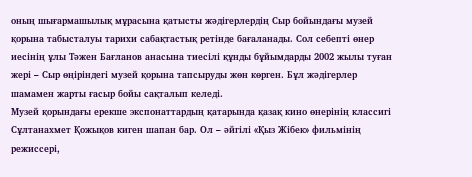оның шығармашылық мұрасына қатысты жәдігерлердің Сыр бойындағы музей қорына табысталуы тарихи сабақтастық ретінде бағаланады. Сол себепті өнер иесінің ұлы Тәжен Бағланов анасына тиесілі құнды бұйымдарды 2002 жылы туған жері – Сыр өңіріндегі музей қорына тапсыруды жөн көрген. Бұл жәдігерлер шамамен жарты ғасыр бойы сақталып келеді.
Музей қорындағы ерекше экспонаттардың қатарында қазақ кино өнерінің классигі Сұлтанахмет Қожықов киген шапан бар. Ол – әйгілі «Қыз Жібек» фильмінің режиссері,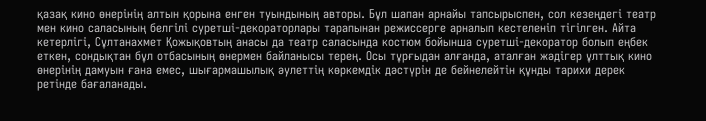қазақ кино өнерінің алтын қорына енген туындының авторы. Бұл шапан арнайы тапсырыспен, сол кезеңдегі театр мен кино саласының белгілі суретші-декораторлары тарапынан режиссерге арналып кестеленіп тігілген. Айта кетерлігі, Сұлтанахмет Қожықовтың анасы да театр саласында костюм бойынша суретші-декоратор болып еңбек еткен, сондықтан бұл отбасының өнермен байланысы терең. Осы тұрғыдан алғанда, аталған жәдігер ұлттық кино өнерінің дамуын ғана емес, шығармашылық әулеттің көркемдік дәстүрін де бейнелейтін құнды тарихи дерек ретінде бағаланады.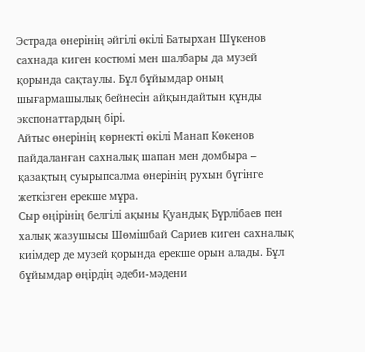Эстрада өнерінің әйгілі өкілі Батырхан Шүкенов сахнада киген костюмі мен шалбары да музей қорында сақтаулы. Бұл бұйымдар оның шығармашылық бейнесін айқындайтын құнды экспонаттардың бірі.
Айтыс өнерінің көрнекті өкілі Манап Көкенов пайдаланған сахналық шапан мен домбыра – қазақтың суырыпсалма өнерінің рухын бүгінге жеткізген ерекше мұра.
Сыр өңірінің белгілі ақыны Қуандық Бүрлібаев пен халық жазушысы Шөмішбай Сариев киген сахналық киімдер де музей қорында ерекше орын алады. Бұл бұйымдар өңірдің әдеби-мәдени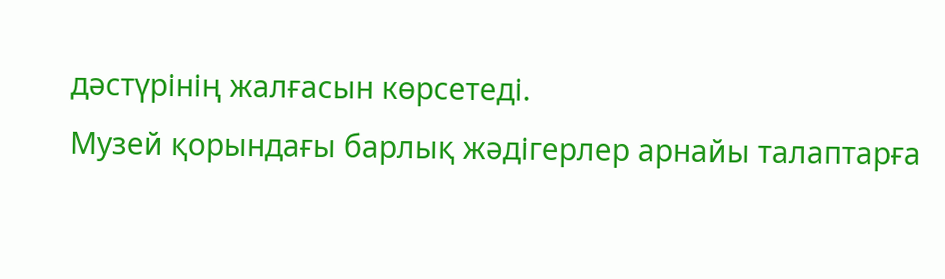дәстүрінің жалғасын көрсетеді.
Музей қорындағы барлық жәдігерлер арнайы талаптарға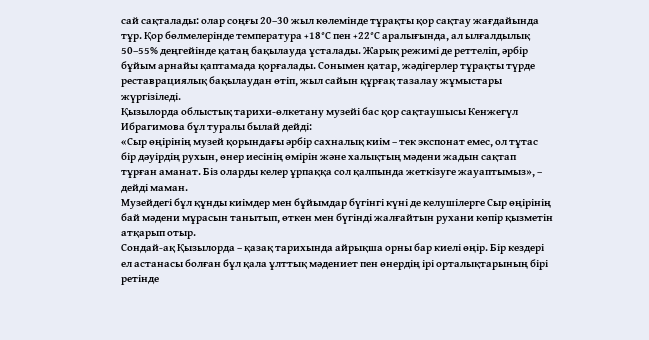сай сақталады: олар соңғы 20–30 жыл көлемінде тұрақты қор сақтау жағдайында тұр. Қор бөлмелерінде температура +18°С пен +22°С аралығында, ал ылғалдылық 50–55% деңгейінде қатаң бақылауда ұсталады. Жарық режимі де реттеліп, әрбір бұйым арнайы қаптамада қорғалады. Сонымен қатар, жәдігерлер тұрақты түрде реставрациялық бақылаудан өтіп, жыл сайын құрғақ тазалау жұмыстары жүргізіледі.
Қызылорда облыстық тарихи-өлкетану музейі бас қор сақтаушысы Кенжегүл Ибрагимова бұл туралы былай дейді:
«Сыр өңірінің музей қорындағы әрбір сахналық киім – тек экспонат емес, ол тұтас бір дәуірдің рухын, өнер иесінің өмірін және халықтың мәдени жадын сақтап тұрған аманат. Біз оларды келер ұрпаққа сол қалпында жеткізуге жауаптымыз», – дейді маман.
Музейдегі бұл құнды киімдер мен бұйымдар бүгінгі күні де келушілерге Сыр өңірінің бай мәдени мұрасын танытып, өткен мен бүгінді жалғайтын рухани көпір қызметін атқарып отыр.
Сондай-ақ Қызылорда – қазақ тарихында айрықша орны бар киелі өңір. Бір кездері ел астанасы болған бұл қала ұлттық мәдениет пен өнердің ірі орталықтарының бірі ретінде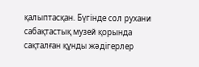қалыптасқан. Бүгінде сол рухани сабақтастық музей қорында сақталған құнды жәдігерлер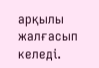арқылы жалғасып келеді.